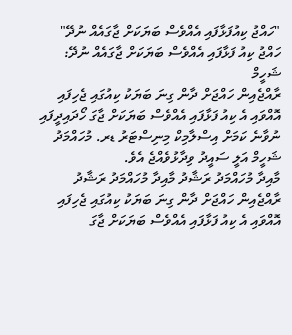"ހައްޖު ކިއުފަޅާފައި އެއްވެސް ބަޔަކަށް ޖާގައެއް ނުދޭ"
ހައްޖު ކިއު ފަޅާފައި އެއްވެސް ބަޔަކަށް ޖާގައެއް ނުދޭ: ޝަހީމް
ރާއްޖެއިން ހައްޖަށް ދާން ގިނަ ބަޔަކު ކިއުގައި ޖެހިފައި އޮއްވައި އެ ކިއު ފަޅާފައި އެއްވެސް ބަޔަކަށް ޖާގަ ހޯދައިދީފައި ނުވާނެ ކަމަށް އިސްލާމިކް މިނިސްޓަރު ޑރ. މުހައްމަދު ޝަހީމް އަލީ ސައީދު ވިދާޅުވެއްޖެ އެވެ.
މާއިދާ މުހައްމަދު ރަޝާދު މާއިދާ މުހައްމަދު ރަޝާދު
ރާއްޖެއިން ހައްޖަށް ދާން ގިނަ ބަޔަކު ކިއުގައި ޖެހިފައި އޮއްވައި އެ ކިއު ފަޅާފައި އެއްވެސް ބަޔަކަށް ޖާގަ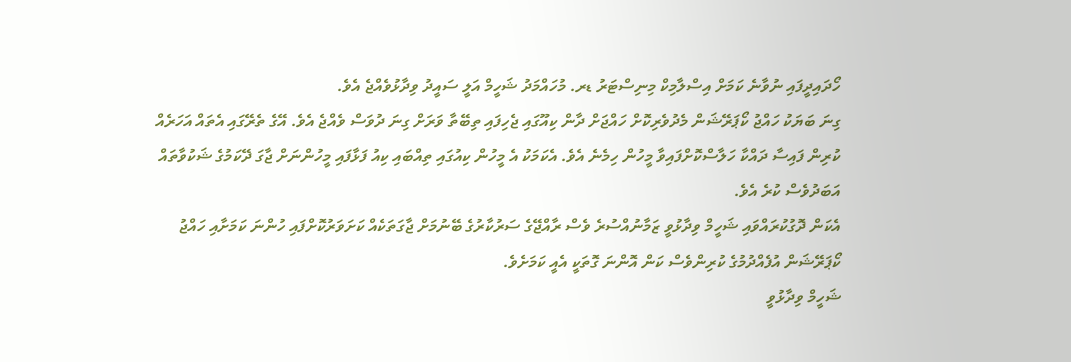ހޯދައިދީފައި ނުވާނެ ކަމަށް އިސްލާމިކް މިނިސްޓަރު ޑރ. މުހައްމަދު ޝަހީމް އަލީ ސައީދު ވިދާޅުވެއްޖެ އެވެ.
ގިނަ ބަޔަކު ހައްޖު ކޯޕަރޭޝަން މެދުވެރިކޮށް ހައްޖަށް ދާން ކިއޫގައި ޖެހިފައި ތިބޭތާ ވަރަށް ގިނަ ދުވަސް ވެއްޖެ އެވެ. އޭގެ ތެރޭގައި އެތައް އަހަރެއް ކުރިން ފައިސާ ދައްކާ ހަލާސްކޮށްފައިވާ މީހުން ހިމެނެ އެވެ. އެކަމަކު އެ މީހުން ކިއުގައި ތިއްބައި ކިއު ފަޅާފައި މީހުންނަށް ޖާގަ ދޭކަމުގެ ޝަކުވާތައް އަބަދުވެސް ކުރެ އެވެ.
އެކަން ދޮގުކުރައްވައި ޝަހީމް ވިދާޅުވީ ޒަމާނުއްސުރެ ވެސް ރާއްޖޭގެ ސަރުކާރުގެ ބޭނުމަށް ޖާގަތަކެއް ކަށަވަރުކޮށްފައި ހުންނަ ކަމަށާއި ހައްޖު ކޯޕަރޭޝަން އުފެއްދުމުގެ ކުރިންވެސް ކަން އޮންނަ ގޮތަކީ އެއީ ކަމަށެވެ.
ޝަހީމް ވިދާޅުވީ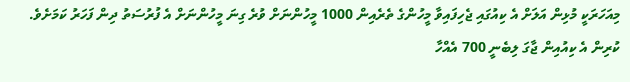މިއަހަރަކީ މުޅިން އަލަށް އެ ކިއުގައި ޖެހިފައިވާ މީހުންގެ ތެރެއިން 1000 މީހުންނަށް ވުރެ ގިނަ މީހުންނަށް އެ ފުރުސަތު ދިން ފަހަރު ކަމަށެވެ. ކުރިން އެ ކިއުއިން ޖާގަ ލިބެނީ 700 އެއްހާ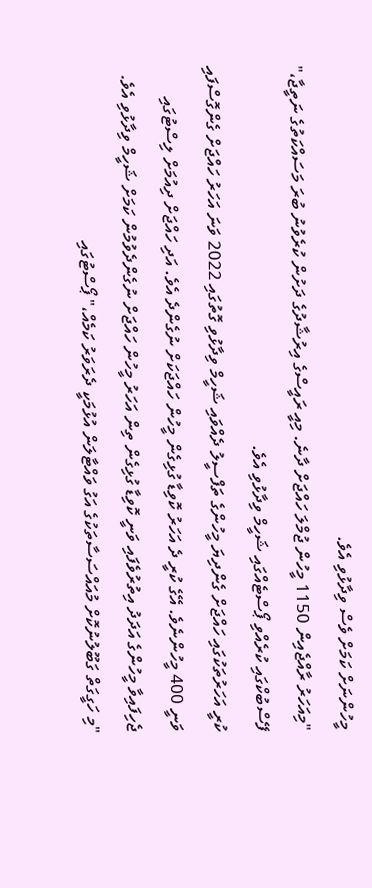މީހުންނަށް ކަމަށް ވެސް ވިދާޅުވި އެވެ.
"މިއަހަރު ރާއްޖެއިން 1150 މީހުން ޖުމްލަ ހައްޖަށް ދާނެ. މިއީ ރައީސްގެ އިރުޝާދުގެ ދަށުން ކުރެވުނު ބުރަ މަސައްކަތުގެ ނަތީޖާ،" ފޭސްބުކްގައި ކުރެއްވި ޕޯސްޓެއްގައި ޝަހީމް ވިދާޅުވި އެވެ.
ކުރީ އަހަރުތަކުގައި ހައްޖަށް ގެންދިޔަ މީހުންގެ ތަފްސީލު ދެއްވައި ޝަހީމް ވިދާޅުވި ގޮތުގައި 2022 ވަނަ އަހަރު ހައްޖަށް ގެންގޮސްފައި ވަނީ 400 މީހުންނެވެ. އޭގެ ކުރީ ދެ އަހަރު ކޮވިޑާ ގުޅިގެން މީހުން ހައްޖަކަށް ނުގެންދެ އެވެ. އަދި ހައްޖަށް ދިއުމަށް ލިސްޓުގައި ޖެހިފައިވާ މީހުންގެ އަދަދު އިތުރުވެފައި ވަނީ ކޮވިޑާ ގުޅިގެން ތިން އަހަރު މީހުން ހައްޖަށް ނުގެންދެވުމުން ކަމަށް ޝަހީމް ވިދާޅުވި އެވެ.
"މި ހަގީގަތް ގަބޫލުނުކޮށް މުއައްސަސާތަކުގެ އަގު ވައްޓާލަން އުޅުމަކީ ދެރަވަރު ކަމެއް،" ޕޯސްޓުގައި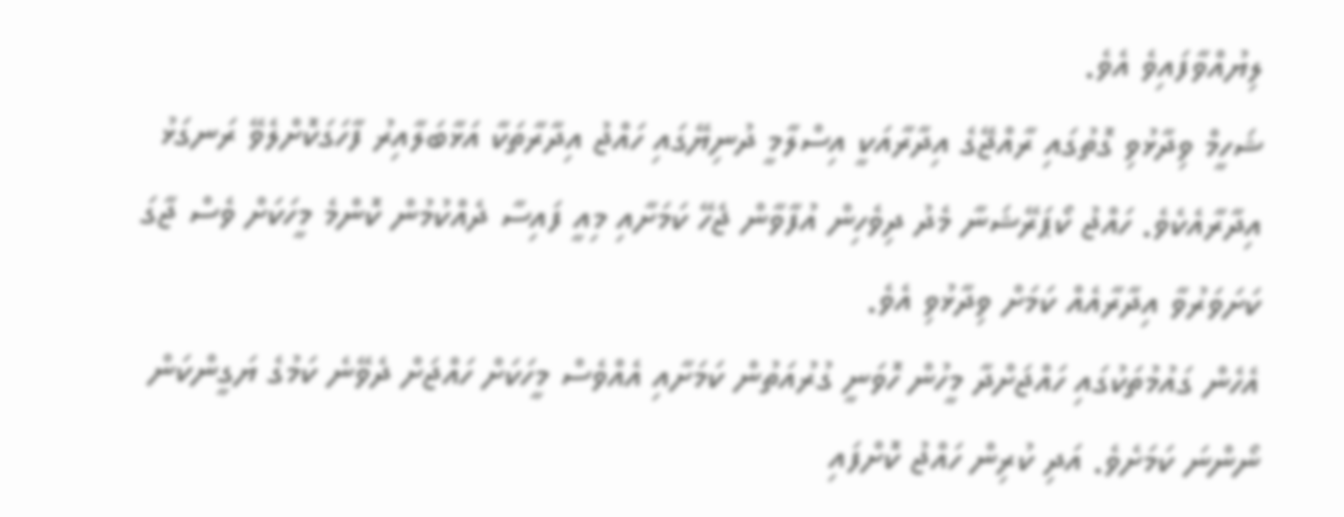ލިޔުއްވާފައިވެ އެވެ.
ޝަހީމް ވިދާޅުވި ގޮތުގައި ރާއްޖޭގެ އިދާރާއަކީ އިސްލާމީ ދުނިޔޭގައި ހައްޖު އިދާރާތަކާ އަޅާބަލާއިރު ފާހަގަކޮށްލެވޭ ރަނގަޅު އިދާރާއެކެވެ. ހައްޖު ކޯޕަރޭޝަނާ މެދު ދިވެހިން އުފާވާން ޖެހޭ ކަމަށާއި މިއީ ފައިސާ ދެއްކުމުން ކޮންމެ މީހަކަށް ވެސް ޖާގަ ކަށަވަރުވާ އިދާރާއެއް ކަމަށް ވިދާޅުވި އެވެ.
އެހެން ގައުމުތަކުގައި ހައްޖަށްދާ މީހުން ހޮވަނީ ގުރުއަތުން ކަމަށާއި އެއްވެސް މީހަކަށް ހައްޖަށް ދެވޭނެ ކަމުގެ ޔަގީންކަން ނޯންނަ ކަމަށެވެ. އަދި ކުރިން ހައްޖު ކޮށްފައި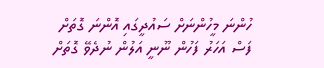ހުންނަ މީހުންނަށް ސައުދީގައި އޮންނަ ގޮތަށް ފަސް އަހަރު ފަހުން ނޫނީ އަލުން ނުދެވޭ ގޮތަށް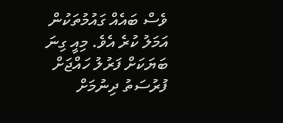ވެސް ބައެއް ގައުމުތަކުން އަމަލު ކުރެ އެވެ. މިއީ ގިނަ ބަޔަކަށް ފަރުލު ހައްޖަށް ފުރުސަތު ދިނުމަށް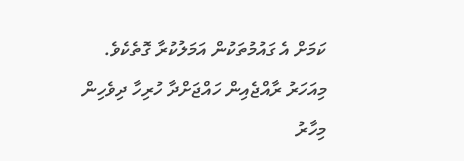ކަމަށް އެ ގައުމުތަކުން އަމަލުކުރާ ގޮތެކެވެ.
މިއަހަރު ރާއްޖެއިން ހައްޖަށްދާ ހުރިހާ ދިވެހިން މިހާރު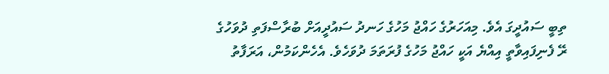ތިބީ ސައުދީގަ އެވެ. މިއަހަރުގެ ހައްޖު މަހުގެ ހަނދު ސައުދީއަށް ބުރާސްފަތި ދުވަހުގެ ރޭ ފެނިފައިވާތީ އިއްޔެ އަކީ ހައްޖު މަހުގެ ފުރަތަމަ ދުވަހެވެ. އެހެންކަމުން، އަރަފާތު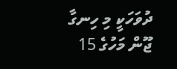ދުވަހަކީ މި ހިނގާ ޖޫން މަހުގެ 15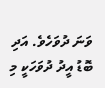ވަނަ ދުވަހެވެ. އަދި ބޮޑު އީދު ދުވަހަކީ މި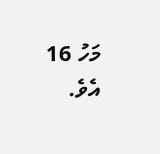މަހު 16 އެވެ.